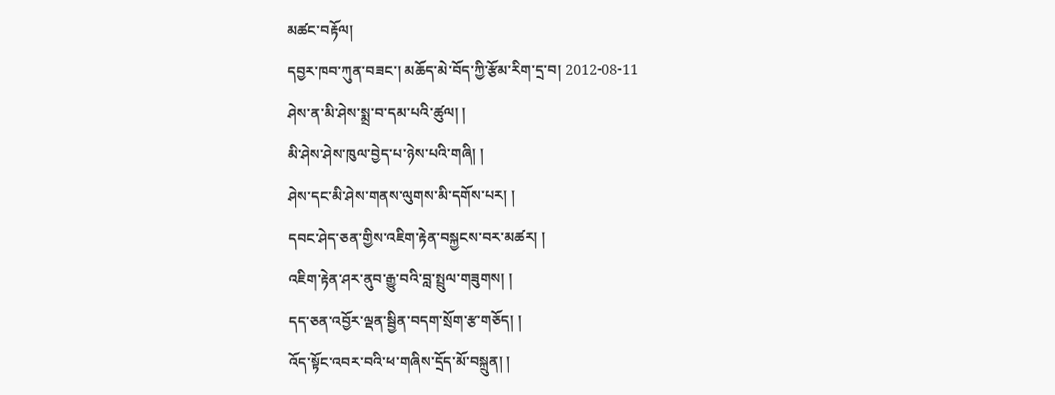མཚང་བརྟོལ།
དབྱར་ཁབ་ཀུན་བཟང་། མཆོད་མེ་བོད་ཀྱི་རྩོམ་རིག་དྲ་བ། 2012-08-11
ཤེས་ན་མི་ཤེས་སྨྲ་བ་དམ་པའི་ཚུལ། །
མི་ཤེས་ཤེས་ཁུལ་བྱེད་པ་ཉེས་པའི་གཞི། །
ཤེས་དང་མི་ཤེས་གནས་ལུགས་མི་དགོས་པར། །
དབང་ཤེད་ཅན་གྱིས་འཇིག་རྟེན་བསྐྱངས་བར་མཚར། །
འཇིག་རྟེན་ཤར་ནུབ་རྒྱུ་བའི་བླ་སྤྲུལ་གཟུགས། །
དད་ཅན་འབྱོར་ལྡན་སྦྱིན་བདག་སྲོག་རྩ་གཅོད། །
འོད་སྟོང་འབར་བའི་ཕ་གཞིས་དྲོད་མོ་བསྐྲུན། །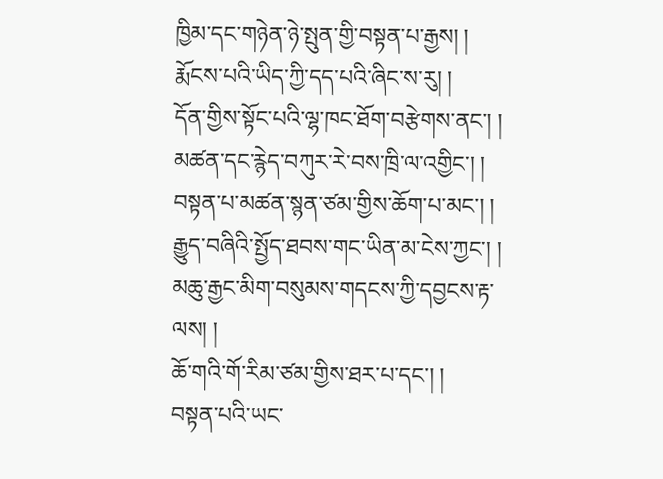ཁྱིམ་དང་གཉེན་ཉེ་སྤུན་གྱི་བསྟན་པ་རྒྱས། །
རྨོངས་པའི་ཡིད་ཀྱི་དད་པའི་ཞིང་ས་རུ། །
དོན་གྱིས་སྟོང་པའི་ལྷ་ཁང་ཐོག་བརྩེགས་ནང་། །
མཚན་དང་རྙེད་བཀུར་རེ་བས་ཁྲི་ལ་འགྱིང་། །
བསྟན་པ་མཚན་སྙན་ཙམ་གྱིས་ཆོག་པ་མང་། །
རྒྱུད་བཞིའི་སྤྱོད་ཐབས་གང་ཡིན་མ་ངེས་ཀྱང་། །
མཆུ་རྒྱང་མིག་བསུམས་གདངས་ཀྱི་དབྱངས་རྟ་ལས། །
ཆོ་གའི་གོ་རིམ་ཙམ་གྱིས་ཐར་པ་དང་། །
བསྟན་པའི་ཡང་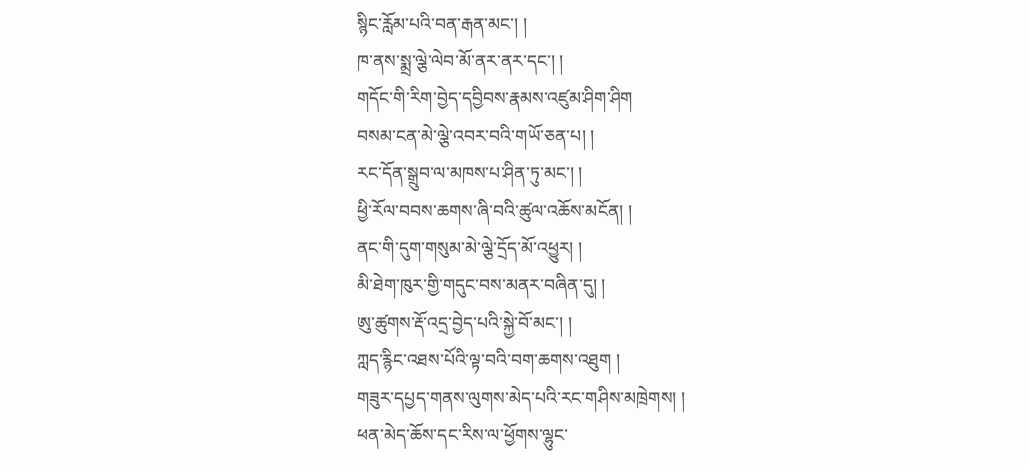སྙིང་རློམ་པའི་བན་རྒན་མང་། །
ཁ་ནས་སྨྲ་ལྕེ་ལེབ་མོ་ནར་ནར་དང་། །
གདོང་གི་རིག་བྱེད་དབྱིབས་རྣམས་འཛུམ་ཤིག་ཤིག
བསམ་ངན་མེ་ལྕེ་འབར་བའི་གཡོ་ཅན་པ། །
རང་དོན་སྒྲུབ་ལ་མཁས་པ་ཤིན་ཏུ་མང་། །
ཕྱི་རོལ་བབས་ཆགས་ཞི་བའི་ཚུལ་འཆོས་མངོན། །
ནང་གི་དུག་གསུམ་མེ་ལྕེ་དྲོད་མོ་འཕྱུར། །
མི་ཐེག་ཁུར་གྱི་གདུང་བས་མནར་བཞིན་དུ། །
ཨུ་ཚུགས་རྡོ་འདྲ་བྱེད་པའི་སྐྱེ་བོ་མང་། །
ཀླད་རྙིང་འཐས་པོའི་ལྟ་བའི་བག་ཆགས་འཐུག །
གཟུར་དཔྱད་གནས་ལུགས་མེད་པའི་རང་གཤིས་མཁྲེགས། །
ཕན་མེད་ཆོས་དང་རིས་ལ་ཕྱོགས་ལྷུང་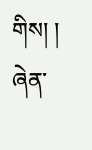གིས། །
ཞེན་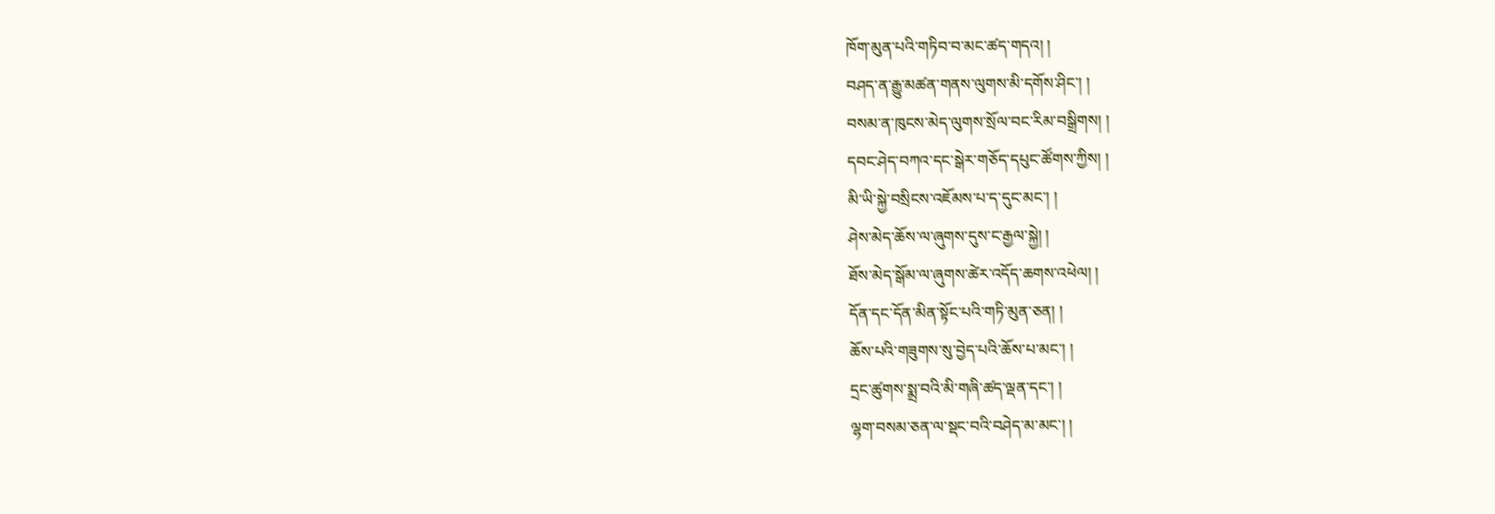ཁོག་མུན་པའི་གཏིབ་བ་མང་ཚད་གདའ། །
བཤད་ན་རྒྱུ་མཚན་གནས་ལུགས་མི་དགོས་ཤིང་། །
བསམ་ན་ཁུངས་མེད་ལུགས་སྲོལ་བང་རིམ་བསྒྲིགས། །
དབང་ཤེད་བཀའ་དང་སྒེར་གཅོད་དཔུང་ཚོགས་ཀྱིས། །
མི་ཡི་སྐྱེ་བསྲིངས་འཇོམས་པ་ད་དུང་མང་། །
ཤེས་མེད་ཆོས་ལ་ཞུགས་དུས་ང་རྒྱལ་སྐྱེ། །
ཐོས་མེད་སྒོམ་ལ་ཞུགས་ཚེར་འདོད་ཆགས་འཕེལ། །
དོན་དང་དོན་མིན་སྟོང་པའི་གཏི་མུན་ཅན། །
ཆོས་པའི་གཟུགས་སུ་བྱེད་པའི་ཆོས་པ་མང་། །
དྲང་ཚུགས་སྨྲ་བའི་མི་གཞི་ཚད་ལྡན་དང་། །
ལྷག་བསམ་ཅན་ལ་སྡང་བའི་བཤེད་མ་མང་། །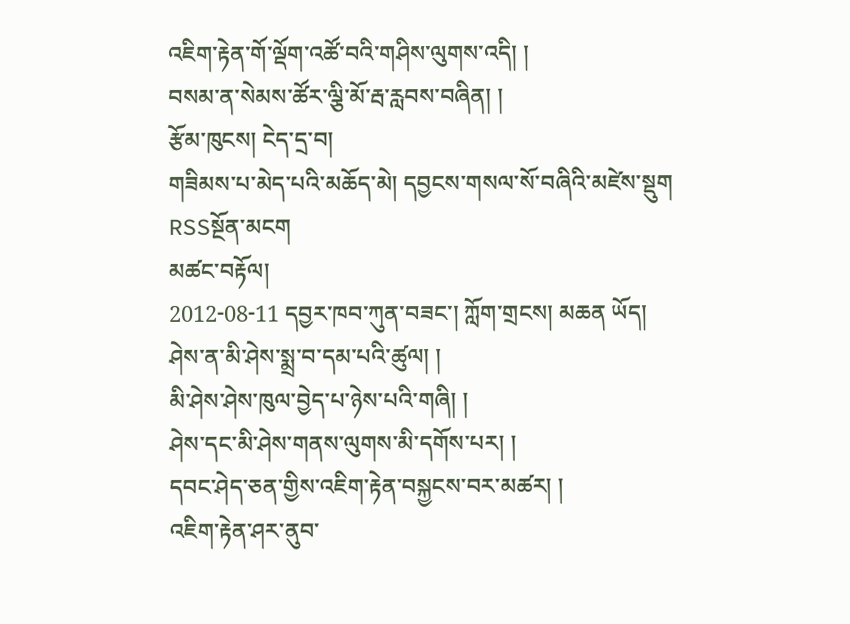འཇིག་རྟེན་གོ་ལྡོག་འཚོ་བའི་གཤིས་ལུགས་འདི། །
བསམ་ན་སེམས་ཚོར་ལྕི་མོ་རྦ་རླབས་བཞིན། །
རྩོམ་ཁུངས། ངེད་དྲ་བ།
གཟིམས་པ་མེད་པའི་མཆོད་མེ། དབྱངས་གསལ་སོ་བཞིའི་མཛེས་སྡུག  RSSསྔོན་མངག
མཚང་བརྟོལ།
2012-08-11 དབྱར་ཁབ་ཀུན་བཟང་། ཀློག་གྲངས། མཆན ཡོད།
ཤེས་ན་མི་ཤེས་སྨྲ་བ་དམ་པའི་ཚུལ། །
མི་ཤེས་ཤེས་ཁུལ་བྱེད་པ་ཉེས་པའི་གཞི། །
ཤེས་དང་མི་ཤེས་གནས་ལུགས་མི་དགོས་པར། །
དབང་ཤེད་ཅན་གྱིས་འཇིག་རྟེན་བསྐྱངས་བར་མཚར། །
འཇིག་རྟེན་ཤར་ནུབ་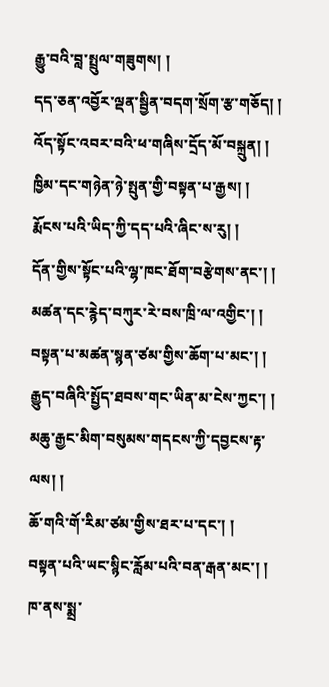རྒྱུ་བའི་བླ་སྤྲུལ་གཟུགས། །
དད་ཅན་འབྱོར་ལྡན་སྦྱིན་བདག་སྲོག་རྩ་གཅོད། །
འོད་སྟོང་འབར་བའི་ཕ་གཞིས་དྲོད་མོ་བསྐྲུན། །
ཁྱིམ་དང་གཉེན་ཉེ་སྤུན་གྱི་བསྟན་པ་རྒྱས། །
རྨོངས་པའི་ཡིད་ཀྱི་དད་པའི་ཞིང་ས་རུ། །
དོན་གྱིས་སྟོང་པའི་ལྷ་ཁང་ཐོག་བརྩེགས་ནང་། །
མཚན་དང་རྙེད་བཀུར་རེ་བས་ཁྲི་ལ་འགྱིང་། །
བསྟན་པ་མཚན་སྙན་ཙམ་གྱིས་ཆོག་པ་མང་། །
རྒྱུད་བཞིའི་སྤྱོད་ཐབས་གང་ཡིན་མ་ངེས་ཀྱང་། །
མཆུ་རྒྱང་མིག་བསུམས་གདངས་ཀྱི་དབྱངས་རྟ་ལས། །
ཆོ་གའི་གོ་རིམ་ཙམ་གྱིས་ཐར་པ་དང་། །
བསྟན་པའི་ཡང་སྙིང་རློམ་པའི་བན་རྒན་མང་། །
ཁ་ནས་སྨྲ་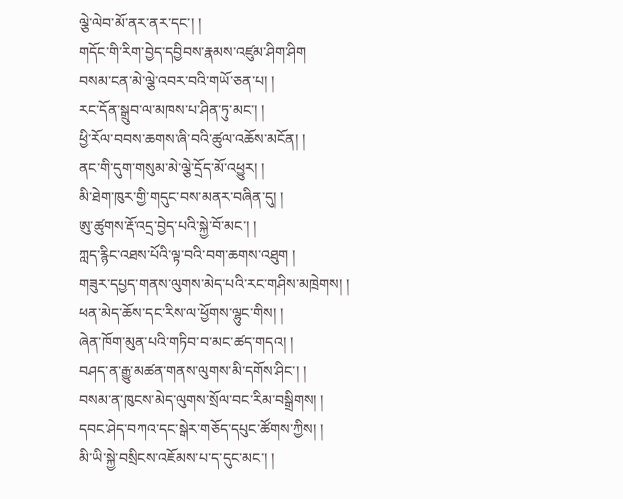ལྕེ་ལེབ་མོ་ནར་ནར་དང་། །
གདོང་གི་རིག་བྱེད་དབྱིབས་རྣམས་འཛུམ་ཤིག་ཤིག
བསམ་ངན་མེ་ལྕེ་འབར་བའི་གཡོ་ཅན་པ། །
རང་དོན་སྒྲུབ་ལ་མཁས་པ་ཤིན་ཏུ་མང་། །
ཕྱི་རོལ་བབས་ཆགས་ཞི་བའི་ཚུལ་འཆོས་མངོན། །
ནང་གི་དུག་གསུམ་མེ་ལྕེ་དྲོད་མོ་འཕྱུར། །
མི་ཐེག་ཁུར་གྱི་གདུང་བས་མནར་བཞིན་དུ། །
ཨུ་ཚུགས་རྡོ་འདྲ་བྱེད་པའི་སྐྱེ་བོ་མང་། །
ཀླད་རྙིང་འཐས་པོའི་ལྟ་བའི་བག་ཆགས་འཐུག །
གཟུར་དཔྱད་གནས་ལུགས་མེད་པའི་རང་གཤིས་མཁྲེགས། །
ཕན་མེད་ཆོས་དང་རིས་ལ་ཕྱོགས་ལྷུང་གིས། །
ཞེན་ཁོག་མུན་པའི་གཏིབ་བ་མང་ཚད་གདའ། །
བཤད་ན་རྒྱུ་མཚན་གནས་ལུགས་མི་དགོས་ཤིང་། །
བསམ་ན་ཁུངས་མེད་ལུགས་སྲོལ་བང་རིམ་བསྒྲིགས། །
དབང་ཤེད་བཀའ་དང་སྒེར་གཅོད་དཔུང་ཚོགས་ཀྱིས། །
མི་ཡི་སྐྱེ་བསྲིངས་འཇོམས་པ་ད་དུང་མང་། །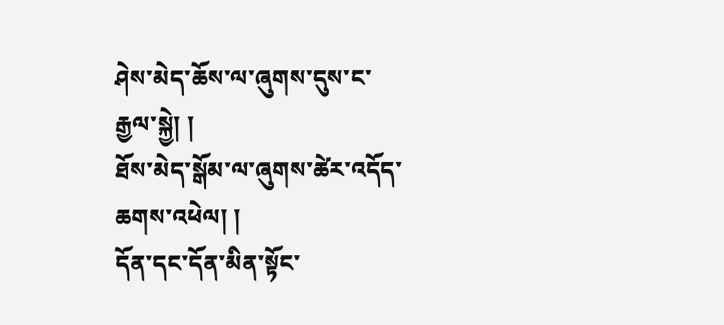ཤེས་མེད་ཆོས་ལ་ཞུགས་དུས་ང་རྒྱལ་སྐྱེ། །
ཐོས་མེད་སྒོམ་ལ་ཞུགས་ཚེར་འདོད་ཆགས་འཕེལ། །
དོན་དང་དོན་མིན་སྟོང་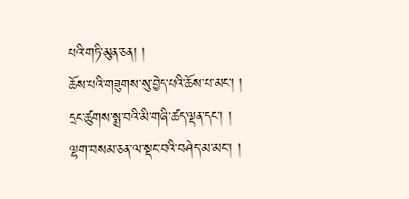པའི་གཏི་མུན་ཅན། །
ཆོས་པའི་གཟུགས་སུ་བྱེད་པའི་ཆོས་པ་མང་། །
དྲང་ཚུགས་སྨྲ་བའི་མི་གཞི་ཚད་ལྡན་དང་། །
ལྷག་བསམ་ཅན་ལ་སྡང་བའི་བཤེད་མ་མང་། །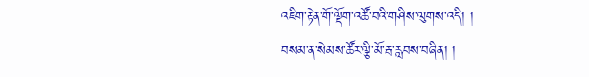འཇིག་རྟེན་གོ་ལྡོག་འཚོ་བའི་གཤིས་ལུགས་འདི། །
བསམ་ན་སེམས་ཚོར་ལྕི་མོ་རྦ་རླབས་བཞིན། །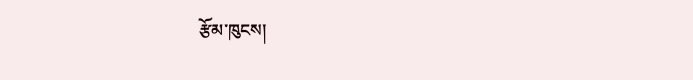རྩོམ་ཁུངས།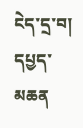ངེད་དྲ་བ།
དཔྱད་མཆན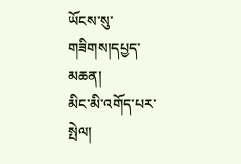ཡོངས་སུ་གཟིགས།དཔྱད་མཆན།
མིང་མི་འགོད་པར་སྤེལ།